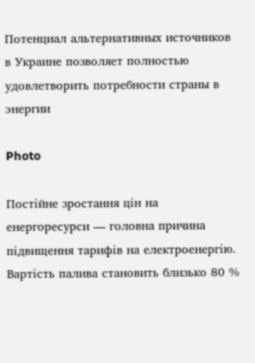Потенциал альтернативных источников в Украине позволяет полностью удовлетворить потребности страны в энергии

Photo

Постійне зростання цін на енергоресурси — головна причина підвищення тарифів на електроенергію. Вартість палива становить близько 80 %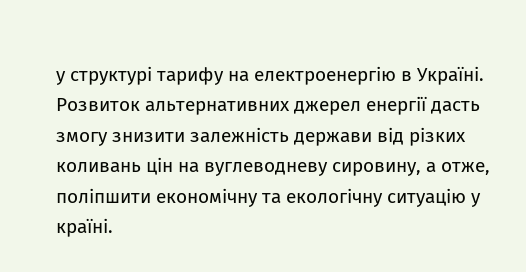у структурі тарифу на електроенергію в Україні. Розвиток альтернативних джерел енергії дасть змогу знизити залежність держави від різких коливань цін на вуглеводневу сировину, а отже, поліпшити економічну та екологічну ситуацію у країні.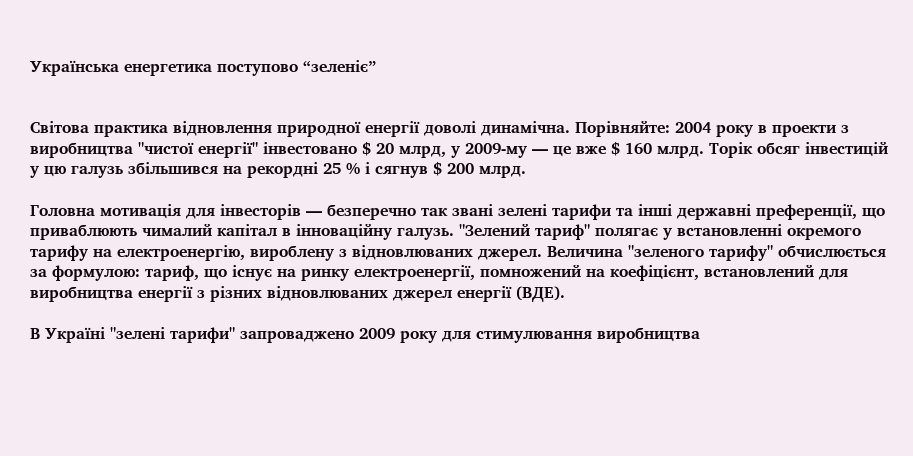Українська енергетика поступово “зеленіє”


Світова практика відновлення природної енергії доволі динамічна. Порівняйте: 2004 року в проекти з виробництва "чистої енергії" інвестовано $ 20 млрд, у 2009-му — це вже $ 160 млрд. Торік обсяг інвестицій у цю галузь збільшився на рекордні 25 % і сягнув $ 200 млрд.

Головна мотивація для інвесторів — безперечно так звані зелені тарифи та інші державні преференції, що приваблюють чималий капітал в інноваційну галузь. "Зелений тариф" полягає у встановленні окремого тарифу на електроенергію, вироблену з відновлюваних джерел. Величина "зеленого тарифу" обчислюється за формулою: тариф, що існує на ринку електроенергії, помножений на коефіцієнт, встановлений для виробництва енергії з різних відновлюваних джерел енергії (ВДЕ).

В Україні "зелені тарифи" запроваджено 2009 року для стимулювання виробництва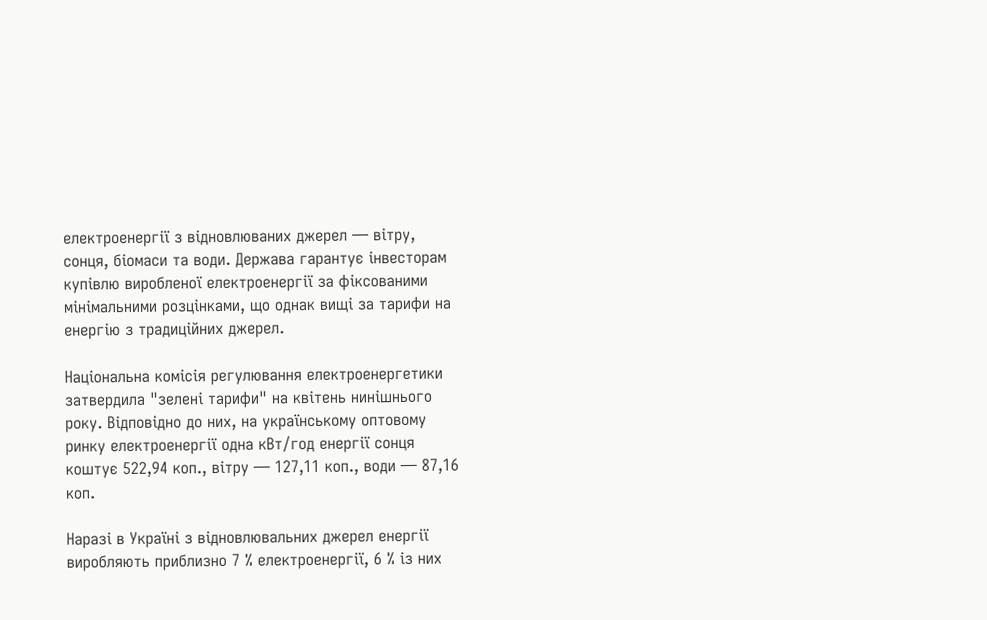електроенергії з відновлюваних джерел — вітру, сонця, біомаси та води. Держава гарантує інвесторам купівлю виробленої електроенергії за фіксованими мінімальними розцінками, що однак вищі за тарифи на енергію з традиційних джерел.

Національна комісія регулювання електроенергетики затвердила "зелені тарифи" на квітень нинішнього року. Відповідно до них, на українському оптовому ринку електроенергії одна кВт/год енергії сонця коштує 522,94 коп., вітру — 127,11 коп., води — 87,16 коп.

Наразі в Україні з відновлювальних джерел енергії виробляють приблизно 7 % електроенергії, 6 % із них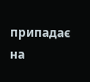припадає на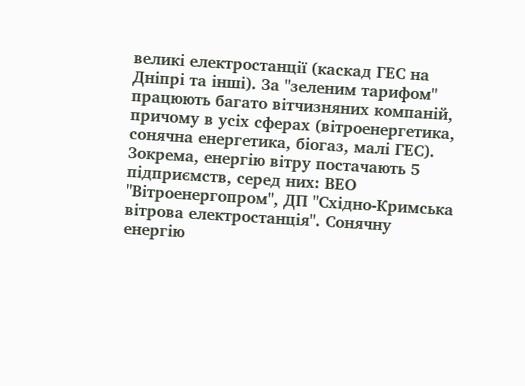великі електростанції (каскад ГЕС на Дніпрі та інші). За "зеленим тарифом" працюють багато вітчизняних компаній, причому в усіх сферах (вітроенергетика, сонячна енергетика, біогаз, малі ГЕС). Зокрема, енергію вітру постачають 5 підприємств, серед них: ВЕО "Вітроенергопром", ДП "Східно-Кримська вітрова електростанція". Сонячну енергію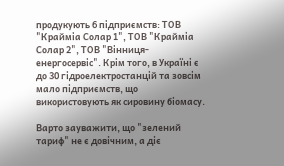продукують 6 підприємств: ТОВ "Крайміа Солар 1", ТОВ "Крайміа Солар 2", ТОВ "Вінниця-енергосервіс". Крім того, в Україні є до 30 гідроелектростанцій та зовсім мало підприємств, що використовують як сировину біомасу.

Варто зауважити, що "зелений тариф" не є довічним, а діє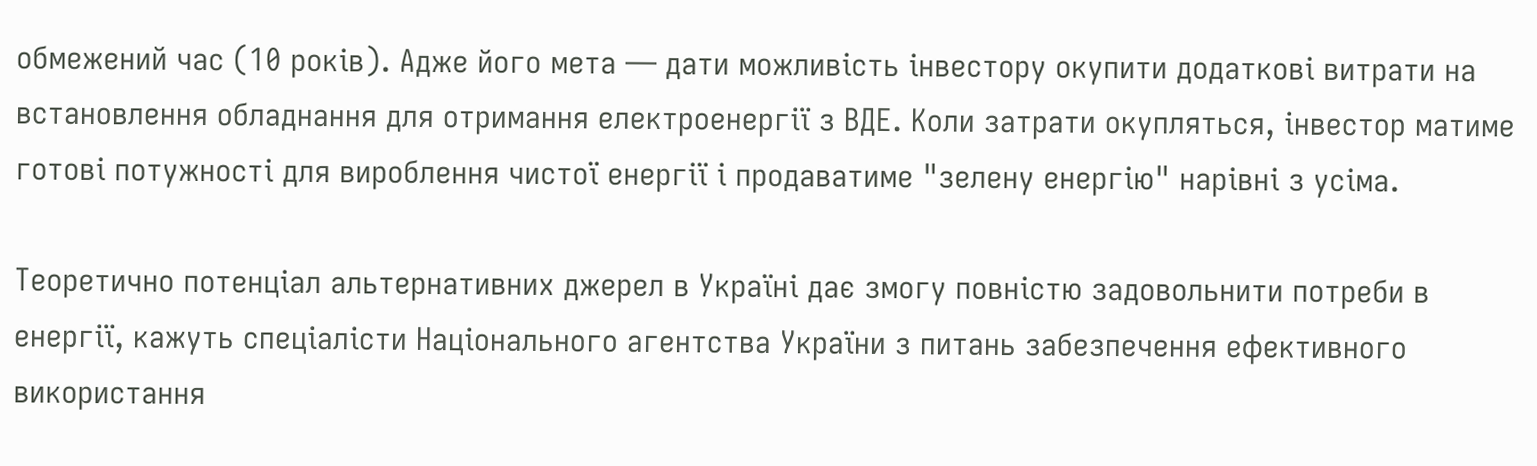обмежений час (10 років). Адже його мета — дати можливість інвестору окупити додаткові витрати на встановлення обладнання для отримання електроенергії з ВДЕ. Коли затрати окупляться, інвестор матиме готові потужності для вироблення чистої енергії і продаватиме "зелену енергію" нарівні з усіма.

Теоретично потенціал альтернативних джерел в Україні дає змогу повністю задовольнити потреби в енергії, кажуть спеціалісти Національного агентства України з питань забезпечення ефективного використання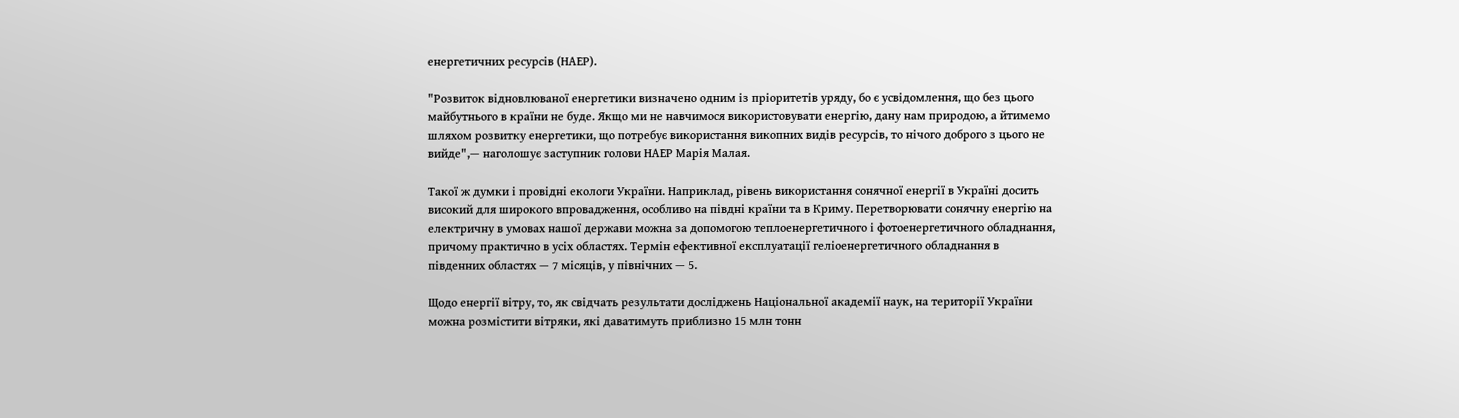енергетичних ресурсів (НАЕР).

"Розвиток відновлюваної енергетики визначено одним із пріоритетів уряду, бо є усвідомлення, що без цього майбутнього в країни не буде. Якщо ми не навчимося використовувати енергію, дану нам природою, а йтимемо шляхом розвитку енергетики, що потребує використання викопних видів ресурсів, то нічого доброго з цього не вийде",— наголошує заступник голови НАЕР Марія Малая.

Такої ж думки і провідні екологи України. Наприклад, рівень використання сонячної енергії в Україні досить високий для широкого впровадження, особливо на півдні країни та в Криму. Перетворювати сонячну енергію на електричну в умовах нашої держави можна за допомогою теплоенергетичного і фотоенергетичного обладнання, причому практично в усіх областях. Термін ефективної експлуатації геліоенергетичного обладнання в південних областях — 7 місяців, у північних — 5.

Щодо енергії вітру, то, як свідчать результати досліджень Національної академії наук, на території України можна розмістити вітряки, які даватимуть приблизно 15 млн тонн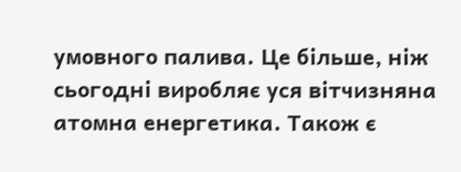умовного палива. Це більше, ніж сьогодні виробляє уся вітчизняна атомна енергетика. Також є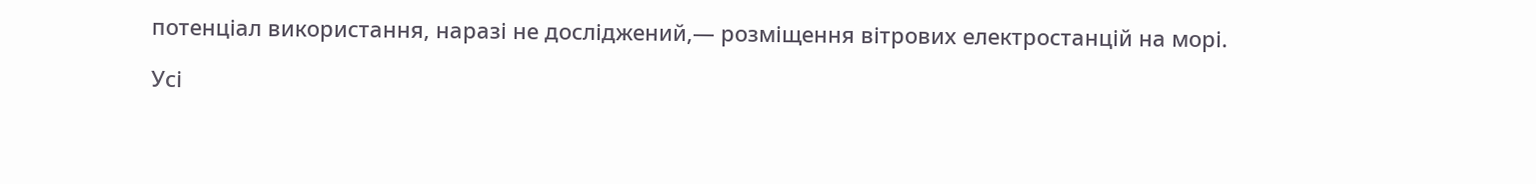потенціал використання, наразі не досліджений,— розміщення вітрових електростанцій на морі.

Усі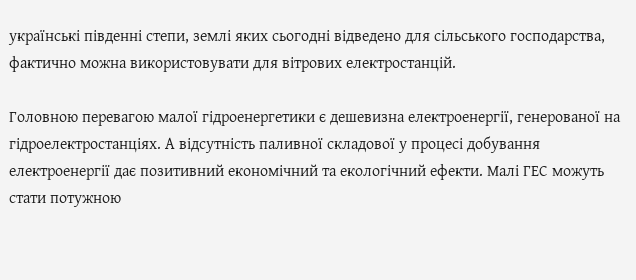українські південні степи, землі яких сьогодні відведено для сільського господарства, фактично можна використовувати для вітрових електростанцій.

Головною перевагою малої гідроенергетики є дешевизна електроенергії, генерованої на гідроелектростанціях. А відсутність паливної складової у процесі добування електроенергії дає позитивний економічний та екологічний ефекти. Малі ГЕС можуть стати потужною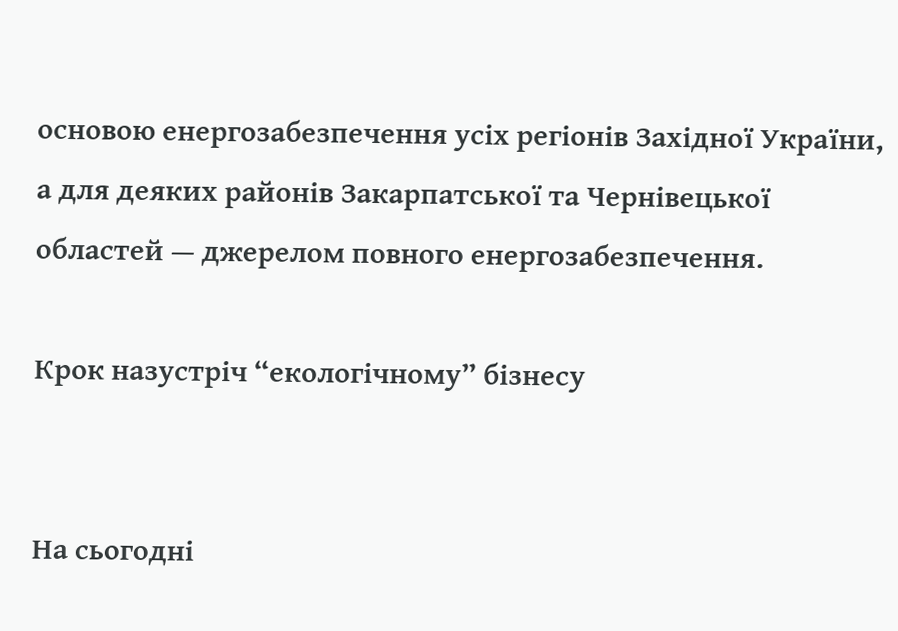основою енергозабезпечення усіх регіонів Західної України, а для деяких районів Закарпатської та Чернівецької областей — джерелом повного енергозабезпечення.

Крок назустріч “екологічному” бізнесу


На сьогодні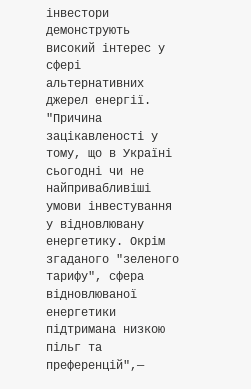інвестори демонструють високий інтерес у сфері альтернативних джерел енергії. "Причина зацікавленості у тому, що в Україні сьогодні чи не найпривабливіші умови інвестування у відновлювану енергетику. Окрім згаданого "зеленого тарифу", сфера відновлюваної енергетики підтримана низкою пільг та преференцій",—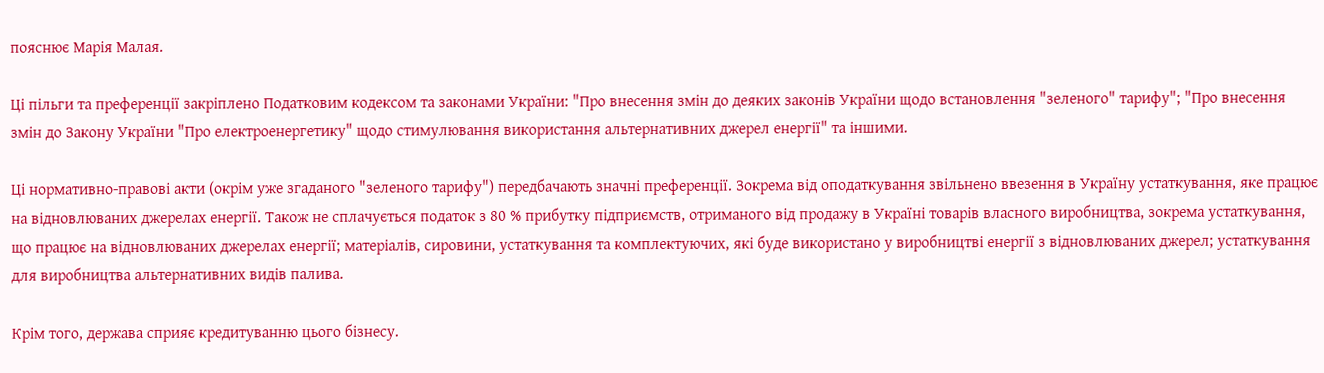пояснює Марія Малая.

Ці пільги та преференції закріплено Податковим кодексом та законами України: "Про внесення змін до деяких законів України щодо встановлення "зеленого" тарифу"; "Про внесення змін до Закону України "Про електроенергетику" щодо стимулювання використання альтернативних джерел енергії" та іншими.

Ці нормативно-правові акти (окрім уже згаданого "зеленого тарифу") передбачають значні преференції. Зокрема від оподаткування звільнено ввезення в Україну устаткування, яке працює на відновлюваних джерелах енергії. Також не сплачується податок з 80 % прибутку підприємств, отриманого від продажу в Україні товарів власного виробництва, зокрема устаткування, що працює на відновлюваних джерелах енергії; матеріалів, сировини, устаткування та комплектуючих, які буде використано у виробництві енергії з відновлюваних джерел; устаткування для виробництва альтернативних видів палива.

Крім того, держава сприяє кредитуванню цього бізнесу.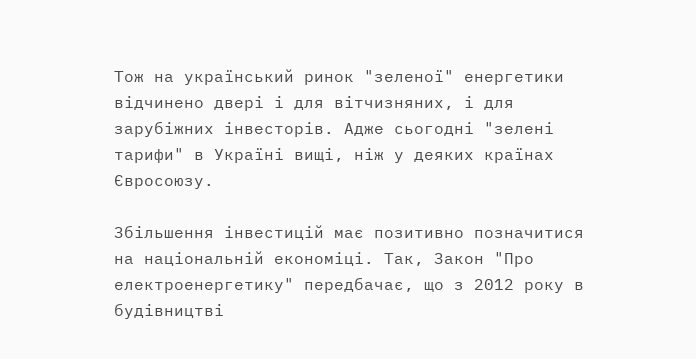Тож на український ринок "зеленої" енергетики відчинено двері і для вітчизняних, і для зарубіжних інвесторів. Адже сьогодні "зелені тарифи" в Україні вищі, ніж у деяких країнах Євросоюзу.

Збільшення інвестицій має позитивно позначитися на національній економіці. Так, Закон "Про електроенергетику" передбачає, що з 2012 року в будівництві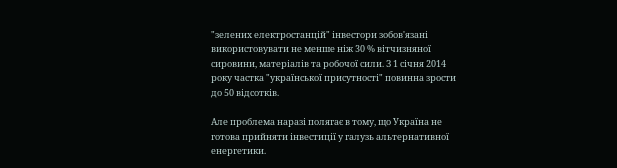"зелених електростанцій" інвестори зобов'язані використовувати не менше ніж 30 % вітчизняної сировини, матеріалів та робочої сили. З 1 січня 2014 року частка "української присутності" повинна зрости до 50 відсотків.

Але проблема наразі полягає в тому, що Україна не готова прийняти інвестиції у галузь альтернативної енергетики.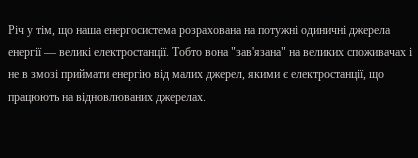Річ у тім, що наша енергосистема розрахована на потужні одиничні джерела енергії — великі електростанції. Тобто вона "зав'язана" на великих споживачах і не в змозі приймати енергію від малих джерел, якими є електростанції, що працюють на відновлюваних джерелах.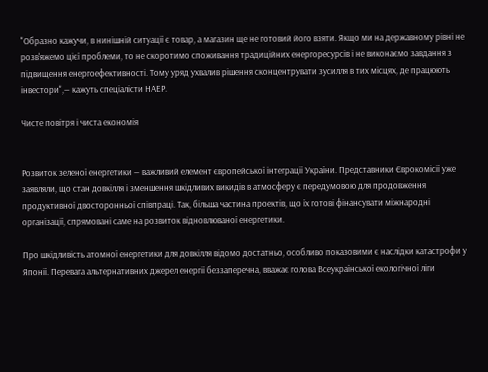"Образно кажучи, в нинішній ситуації є товар, а магазин ще не готовий його взяти. Якщо ми на державному рівні не розв'яжемо цієї проблеми, то не скоротимо споживання традиційних енергоресурсів і не виконаємо завдання з підвищення енергоефективності. Тому уряд ухвалив рішення сконцентрувати зусилля в тих місцях, де працюють інвестори",— кажуть спеціалісти НАЕР.

Чисте повітря і чиста економія


Розвиток зеленої енергетики — важливий елемент європейської інтеграції України. Представники Єврокомісії уже заявляли, що стан довкілля і зменшення шкідливих викидів в атмосферу є передумовою для продовження продуктивної двосторонньої співпраці. Так, більша частина проектів, що їх готові фінансувати міжнародні організації, спрямовані саме на розвиток відновлюваної енергетики.

Про шкідливість атомної енергетики для довкілля відомо достатньо, особливо показовими є наслідки катастрофи у Японії. Перевага альтернативних джерел енергії беззаперечна, вважає голова Всеукраїнської екологічної ліги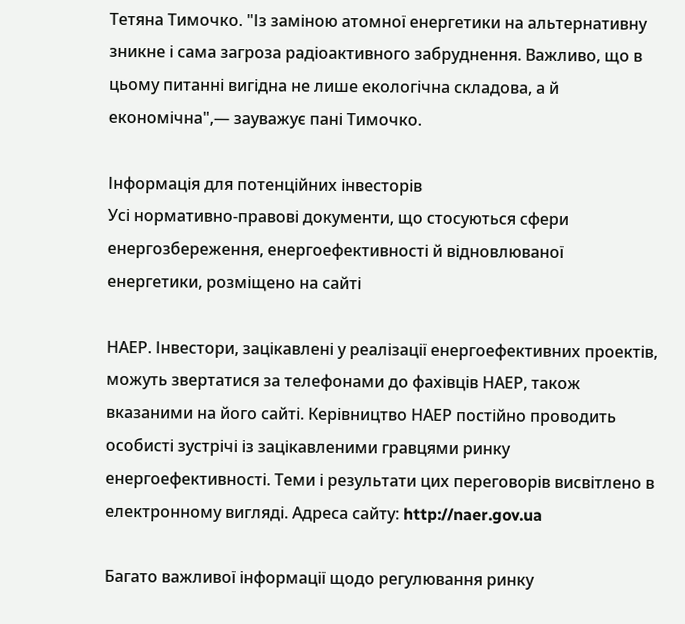Тетяна Тимочко. "Із заміною атомної енергетики на альтернативну зникне і сама загроза радіоактивного забруднення. Важливо, що в цьому питанні вигідна не лише екологічна складова, а й економічна",— зауважує пані Тимочко.

Інформація для потенційних інвесторів
Усі нормативно-правові документи, що стосуються сфери енергозбереження, енергоефективності й відновлюваної енергетики, розміщено на сайті

НАЕР. Інвестори, зацікавлені у реалізації енергоефективних проектів, можуть звертатися за телефонами до фахівців НАЕР, також вказаними на його сайті. Керівництво НАЕР постійно проводить особисті зустрічі із зацікавленими гравцями ринку енергоефективності. Теми і результати цих переговорів висвітлено в електронному вигляді. Адреса сайту: http://naer.gov.ua

Багато важливої інформації щодо регулювання ринку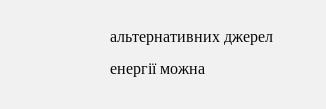альтернативних джерел енергії можна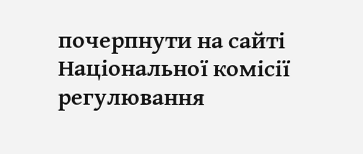почерпнути на сайті Національної комісії регулювання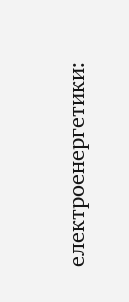електроенергетики: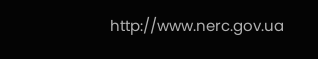http://www.nerc.gov.ua